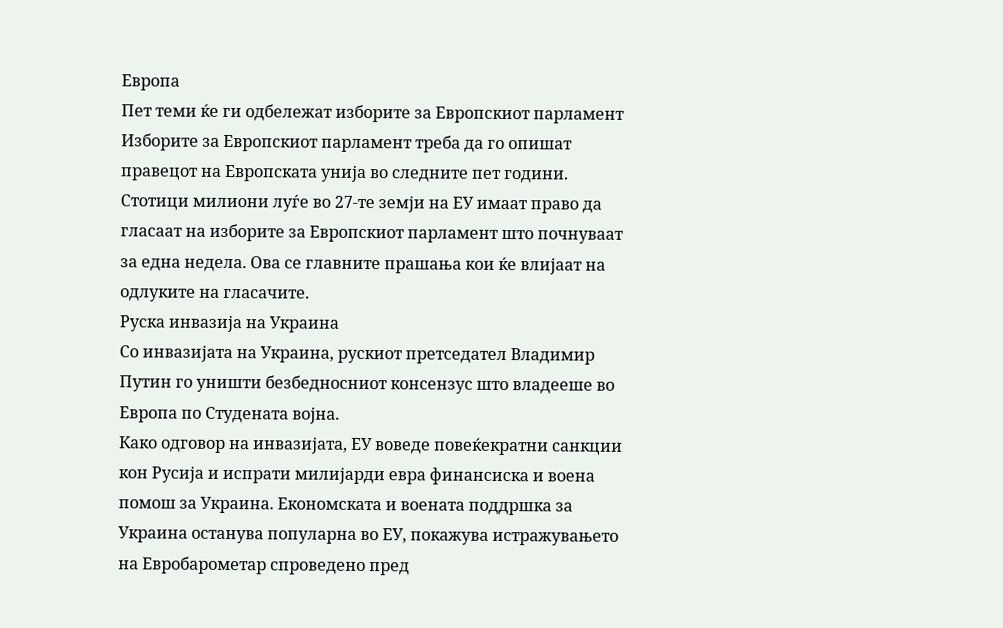Европа
Пет теми ќе ги одбележат изборите за Европскиот парламент
Изборите за Европскиот парламент треба да го опишат правецот на Европската унија во следните пет години.
Стотици милиони луѓе во 27-те земји на ЕУ имаат право да гласаат на изборите за Европскиот парламент што почнуваат за една недела. Ова се главните прашања кои ќе влијаат на одлуките на гласачите.
Руска инвазија на Украина
Со инвазијата на Украина, рускиот претседател Владимир Путин го уништи безбедносниот консензус што владееше во Европа по Студената војна.
Како одговор на инвазијата, ЕУ воведе повеќекратни санкции кон Русија и испрати милијарди евра финансиска и воена помош за Украина. Економската и воената поддршка за Украина останува популарна во ЕУ, покажува истражувањето на Евробарометар спроведено пред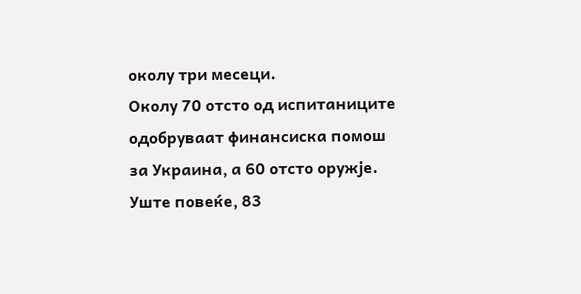околу три месеци.
Околу 70 отсто од испитаниците одобруваат финансиска помош за Украина, а 60 отсто оружје. Уште повеќе, 83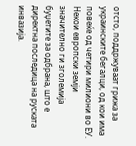отсто, поддржуваат грижа за украинските бегалци, од кои има повеќе од четири милиони во ЕУ.
Некои европски земји значително ги зголемија буџетите за одбрана, што е директна последица на руската инвазија.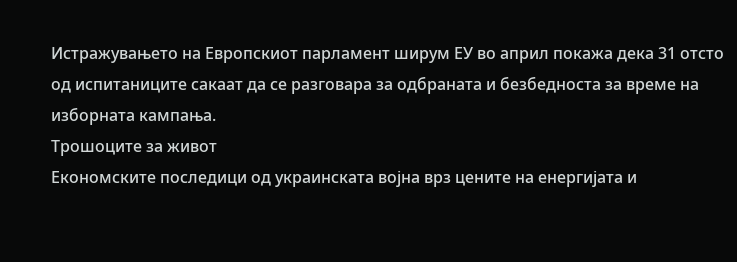Истражувањето на Европскиот парламент ширум ЕУ во април покажа дека 31 отсто од испитаниците сакаат да се разговара за одбраната и безбедноста за време на изборната кампања.
Трошоците за живот
Економските последици од украинската војна врз цените на енергијата и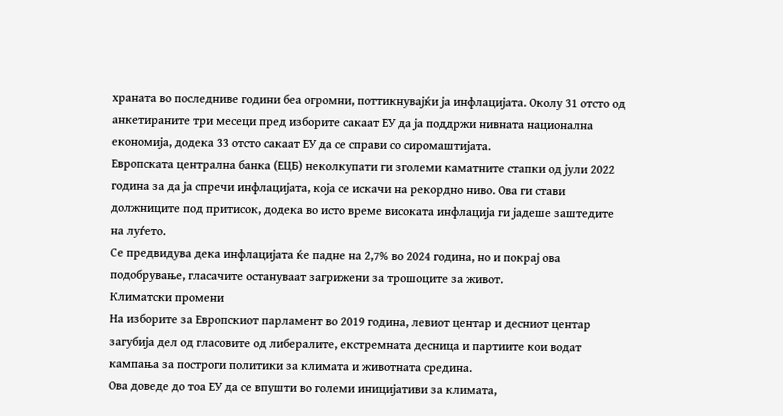храната во последниве години беа огромни, поттикнувајќи ја инфлацијата. Околу 31 отсто од анкетираните три месеци пред изборите сакаат ЕУ да ја поддржи нивната национална економија, додека 33 отсто сакаат ЕУ да се справи со сиромаштијата.
Европската централна банка (ЕЦБ) неколкупати ги зголеми каматните стапки од јули 2022 година за да ја спречи инфлацијата, која се искачи на рекордно ниво. Ова ги стави должниците под притисок, додека во исто време високата инфлација ги јадеше заштедите на луѓето.
Се предвидува дека инфлацијата ќе падне на 2,7% во 2024 година, но и покрај ова подобрување, гласачите остануваат загрижени за трошоците за живот.
Климатски промени
На изборите за Европскиот парламент во 2019 година, левиот центар и десниот центар загубија дел од гласовите од либералите, екстремната десница и партиите кои водат кампања за построги политики за климата и животната средина.
Ова доведе до тоа ЕУ да се впушти во големи иницијативи за климата,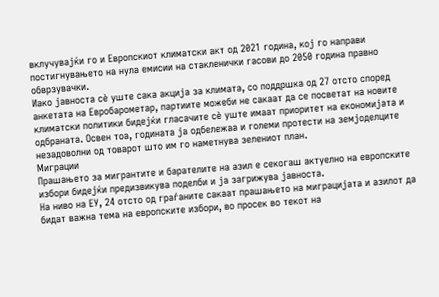вклучувајќи го и Европскиот климатски акт од 2021 година, кој го направи постигнувањето на нула емисии на стакленички гасови до 2050 година правно обврзувачки.
Иако јавноста сè уште сака акција за климата, со поддршка од 27 отсто според анкетата на Евробарометар, партиите можеби не сакаат да се посветат на новите климатски политики бидејќи гласачите сè уште имаат приоритет на економијата и одбраната. Освен тоа, годината ја одбележаа и големи протести на земјоделците незадоволни од товарот што им го наметнува зелениот план.
Миграции
Прашањето за мигрантите и барателите на азил е секогаш актуелно на европските избори бидејќи предизвикува поделби и ја загрижува јавноста.
На ниво на ЕУ, 24 отсто од граѓаните сакаат прашањето на миграцијата и азилот да бидат важна тема на европските избори, во просек во текот на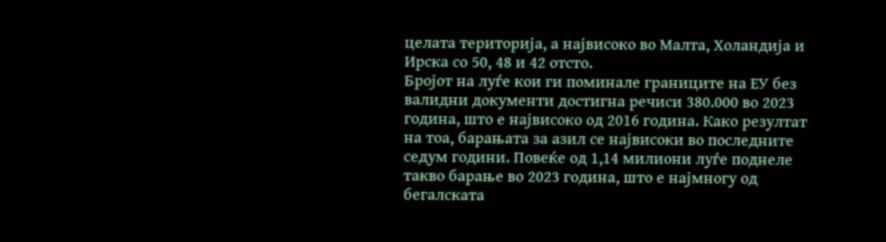целата територија, а највисоко во Малта, Холандија и Ирска со 50, 48 и 42 отсто.
Бројот на луѓе кои ги поминале границите на ЕУ без валидни документи достигна речиси 380.000 во 2023 година, што е највисоко од 2016 година. Како резултат на тоа, барањата за азил се највисоки во последните седум години. Повеќе од 1,14 милиони луѓе поднеле такво барање во 2023 година, што е најмногу од бегалската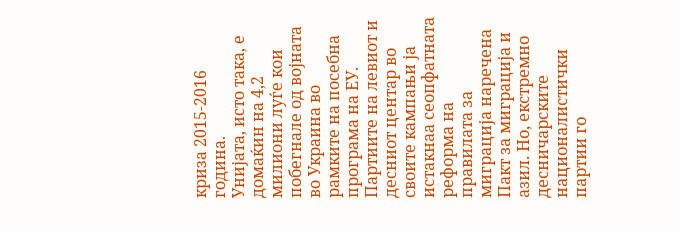криза 2015-2016 година.
Унијата, исто така, е домаќин на 4,2 милиони луѓе кои побегнале од војната во Украина во рамките на посебна програма на ЕУ.
Партиите на левиот и десниот центар во своите кампањи ја истакнаа сеопфатната реформа на правилата за миграција наречена Пакт за миграција и азил. Но, екстремно десничарските националистички партии го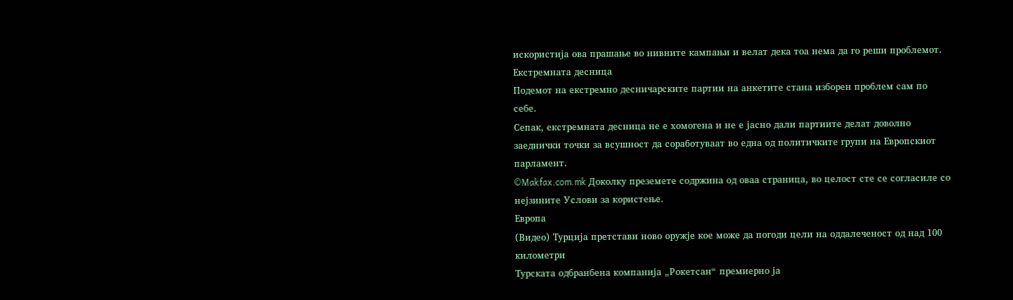искористија ова прашање во нивните кампањи и велат дека тоа нема да го реши проблемот.
Екстремната десница
Подемот на екстремно десничарските партии на анкетите стана изборен проблем сам по себе.
Сепак, екстремната десница не е хомогена и не е јасно дали партиите делат доволно заеднички точки за всушност да соработуваат во една од политичките групи на Европскиот парламент.
©Makfax.com.mk Доколку преземете содржина од оваа страница, во целост сте се согласиле со нејзините Услови за користење.
Европа
(Видео) Турција претстави ново оружје кое може да погоди цели на оддалеченост од над 100 километри
Турската одбранбена компанија „Рокетсан“ премиерно ја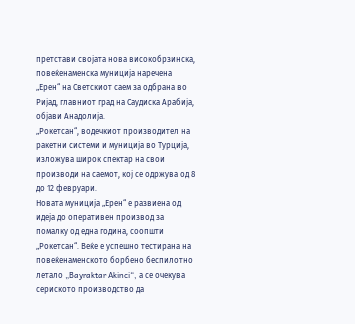претстави својата нова високобрзинска, повеќенаменска муниција наречена „Ерен“ на Светскиот саем за одбрана во Ријад, главниот град на Саудиска Арабија, објави Анадолија.
„Рокетсан“, водечкиот производител на ракетни системи и муниција во Турција, изложува широк спектар на свои производи на саемот, кој се одржува од 8 до 12 февруари.
Новата муниција „Ерен“ е развиена од идеја до оперативен производ за помалку од една година, соопшти „Рокетсан“. Веќе е успешно тестирана на повеќенаменското борбено беспилотно летало „Bayraktar Akinci“, а се очекува сериското производство да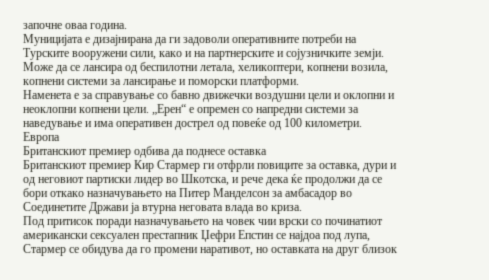започне оваа година.
Муницијата е дизајнирана да ги задоволи оперативните потреби на Турските вооружени сили, како и на партнерските и сојузничките земји. Може да се лансира од беспилотни летала, хеликоптери, копнени возила, копнени системи за лансирање и поморски платформи.
Наменета е за справување со бавно движечки воздушни цели и оклопни и неоклопни копнени цели. „Ерен“ е опремен со напредни системи за наведување и има оперативен дострел од повеќе од 100 километри.
Европа
Британскиот премиер одбива да поднесе оставка
Британскиот премиер Кир Стармер ги отфрли повиците за оставка, дури и од неговиот партиски лидер во Шкотска, и рече дека ќе продолжи да се бори откако назначувањето на Питер Манделсон за амбасадор во Соединетите Држави ја втурна неговата влада во криза.
Под притисок поради назначувањето на човек чии врски со починатиот американски сексуален престапник Џефри Епстин се најдоа под лупа, Стармер се обидува да го промени наративот, но оставката на друг близок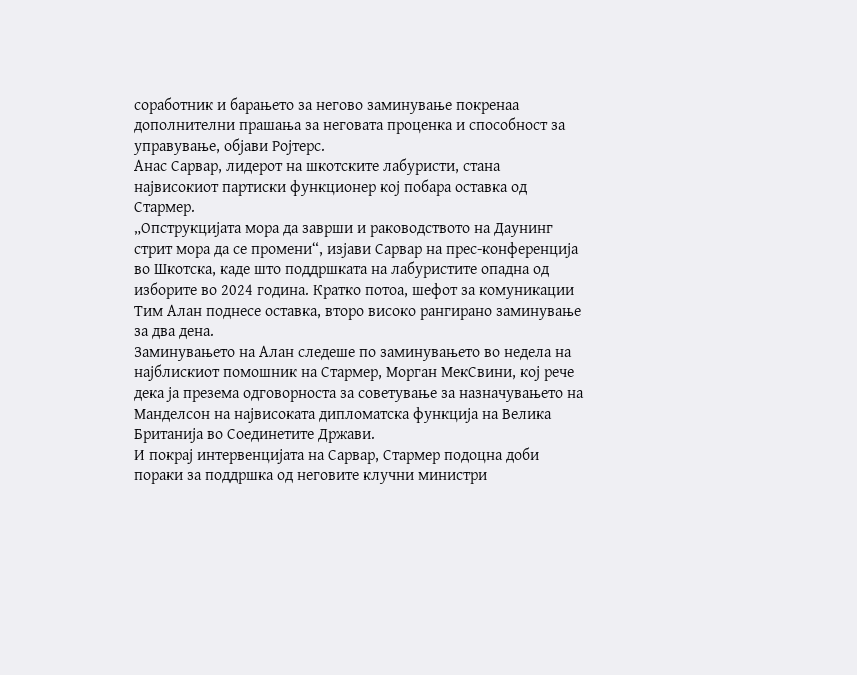соработник и барањето за негово заминување покренаа дополнителни прашања за неговата проценка и способност за управување, објави Ројтерс.
Анас Сарвар, лидерот на шкотските лабуристи, стана највисокиот партиски функционер кој побара оставка од Стармер.
„Опструкцијата мора да заврши и раководството на Даунинг стрит мора да се промени“, изјави Сарвар на прес-конференција во Шкотска, каде што поддршката на лабуристите опадна од изборите во 2024 година. Кратко потоа, шефот за комуникации Тим Алан поднесе оставка, второ високо рангирано заминување за два дена.
Заминувањето на Алан следеше по заминувањето во недела на најблискиот помошник на Стармер, Морган МекСвини, кој рече дека ја презема одговорноста за советување за назначувањето на Манделсон на највисоката дипломатска функција на Велика Британија во Соединетите Држави.
И покрај интервенцијата на Сарвар, Стармер подоцна доби пораки за поддршка од неговите клучни министри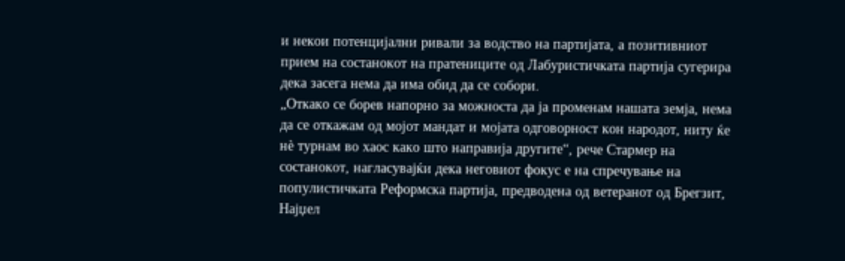и некои потенцијални ривали за водство на партијата, а позитивниот прием на состанокот на пратениците од Лабуристичката партија сугерира дека засега нема да има обид да се собори.
„Откако се борев напорно за можноста да ја променам нашата земја, нема да се откажам од мојот мандат и мојата одговорност кон народот, ниту ќе нè турнам во хаос како што направија другите“, рече Стармер на состанокот, нагласувајќи дека неговиот фокус е на спречување на популистичката Реформска партија, предводена од ветеранот од Брегзит, Најџел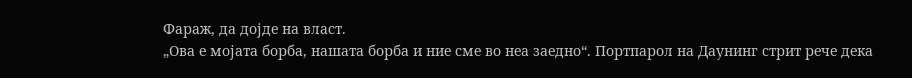Фараж, да дојде на власт.
„Ова е мојата борба, нашата борба и ние сме во неа заедно“. Портпарол на Даунинг стрит рече дека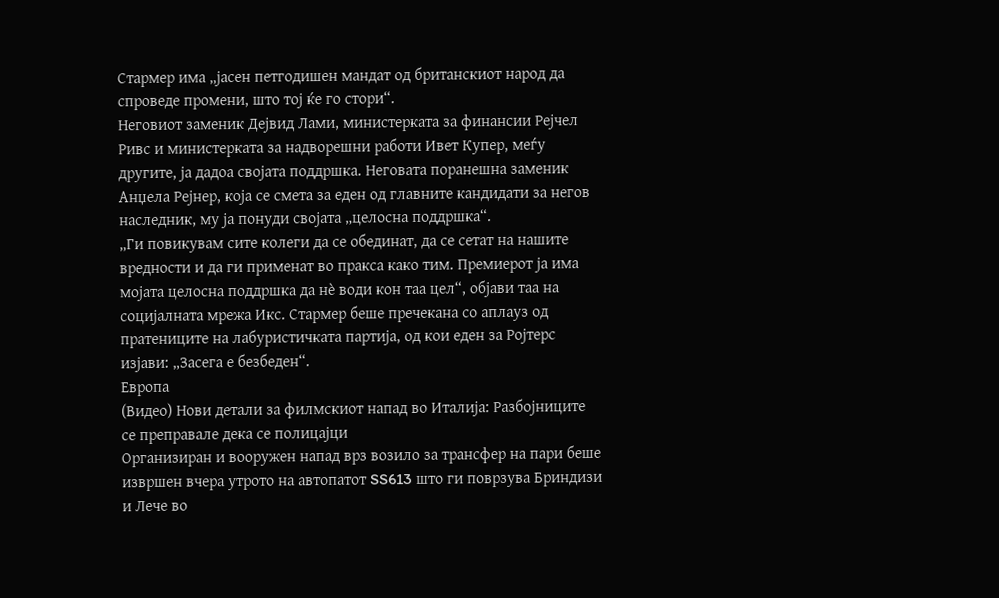Стармер има „јасен петгодишен мандат од британскиот народ да спроведе промени, што тој ќе го стори“.
Неговиот заменик Дејвид Лами, министерката за финансии Рејчел Ривс и министерката за надворешни работи Ивет Купер, меѓу другите, ја дадоа својата поддршка. Неговата поранешна заменик Анџела Рејнер, која се смета за еден од главните кандидати за негов наследник, му ја понуди својата „целосна поддршка“.
„Ги повикувам сите колеги да се обединат, да се сетат на нашите вредности и да ги применат во пракса како тим. Премиерот ја има мојата целосна поддршка да нè води кон таа цел“, објави таа на социјалната мрежа Икс. Стармер беше пречекана со аплауз од пратениците на лабуристичката партија, од кои еден за Ројтерс изјави: „Засега е безбеден“.
Европа
(Видео) Нови детали за филмскиот напад во Италија: Разбојниците се преправале дека се полицајци
Организиран и вооружен напад врз возило за трансфер на пари беше извршен вчера утрото на автопатот SS613 што ги поврзува Бриндизи и Лече во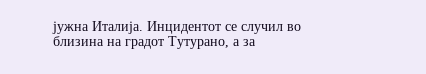јужна Италија. Инцидентот се случил во близина на градот Тутурано, а за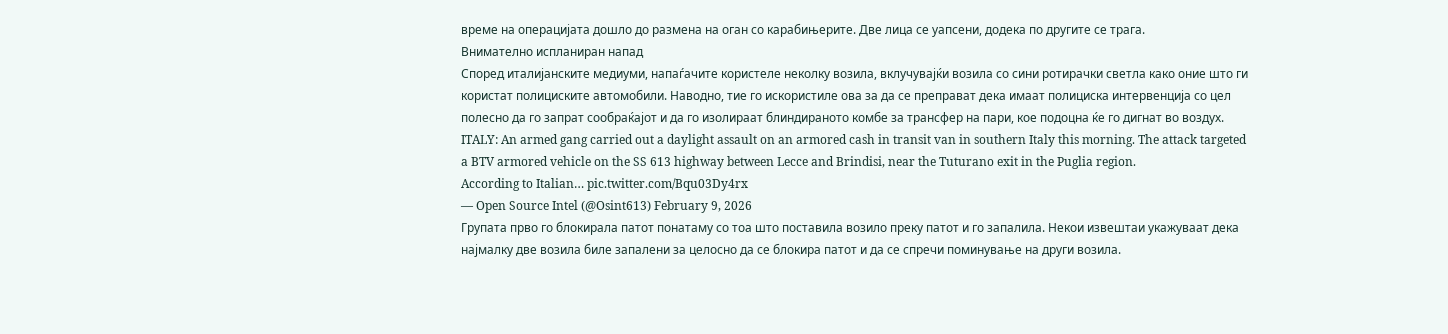време на операцијата дошло до размена на оган со карабињерите. Две лица се уапсени, додека по другите се трага.
Внимателно испланиран напад
Според италијанските медиуми, напаѓачите користеле неколку возила, вклучувајќи возила со сини ротирачки светла како оние што ги користат полициските автомобили. Наводно, тие го искористиле ова за да се преправат дека имаат полициска интервенција со цел полесно да го запрат сообраќајот и да го изолираат блиндираното комбе за трансфер на пари, кое подоцна ќе го дигнат во воздух.
ITALY: An armed gang carried out a daylight assault on an armored cash in transit van in southern Italy this morning. The attack targeted a BTV armored vehicle on the SS 613 highway between Lecce and Brindisi, near the Tuturano exit in the Puglia region.
According to Italian… pic.twitter.com/Bqu03Dy4rx
— Open Source Intel (@Osint613) February 9, 2026
Групата прво го блокирала патот понатаму со тоа што поставила возило преку патот и го запалила. Некои извештаи укажуваат дека најмалку две возила биле запалени за целосно да се блокира патот и да се спречи поминување на други возила.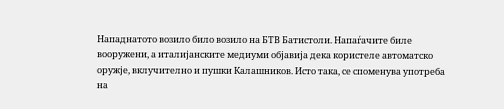Нападнатото возило било возило на БТВ Батистоли. Напаѓачите биле вооружени, а италијанските медиуми објавија дека користеле автоматско оружје, вклучително и пушки Калашников. Исто така, се споменува употреба на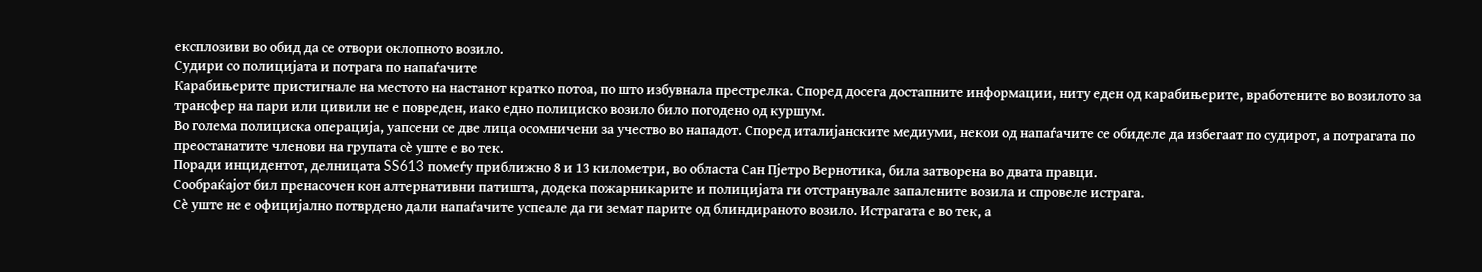експлозиви во обид да се отвори оклопното возило.
Судири со полицијата и потрага по напаѓачите
Карабињерите пристигнале на местото на настанот кратко потоа, по што избувнала престрелка. Според досега достапните информации, ниту еден од карабињерите, вработените во возилото за трансфер на пари или цивили не е повреден, иако едно полициско возило било погодено од куршум.
Во голема полициска операција, уапсени се две лица осомничени за учество во нападот. Според италијанските медиуми, некои од напаѓачите се обиделе да избегаат по судирот, а потрагата по преостанатите членови на групата сè уште е во тек.
Поради инцидентот, делницата SS613 помеѓу приближно 8 и 13 километри, во областа Сан Пјетро Вернотика, била затворена во двата правци.
Сообраќајот бил пренасочен кон алтернативни патишта, додека пожарникарите и полицијата ги отстранувале запалените возила и спровеле истрага.
Сè уште не е официјално потврдено дали напаѓачите успеале да ги земат парите од блиндираното возило. Истрагата е во тек, а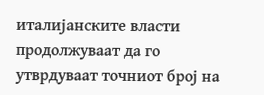италијанските власти продолжуваат да го утврдуваат точниот број на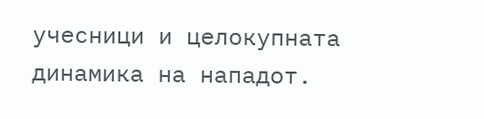учесници и целокупната динамика на нападот.